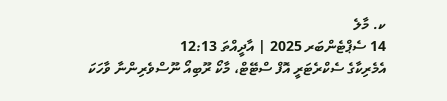ކ. މާލެ
14 ސެޕްޓެންބަރ 2025 | އާދީއްތަ 12:13
އެމެރިކާގެ ސެކްރެޓަރީ އޮފް ސްޓޭޓް، މާކޯ ރޫބިއޯ ނޫސްވެރިންނާ ވާހަކަ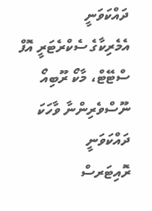ދައްކަވަނީ
އެމެރިކާގެ ސެކްރެޓަރީ އޮފް ސްޓޭޓް، މާކޯ ރޫބިއޯ ނޫސްވެރިންނާ ވާހަކަ ދައްކަވަނީ
ރޮއިޓަރސް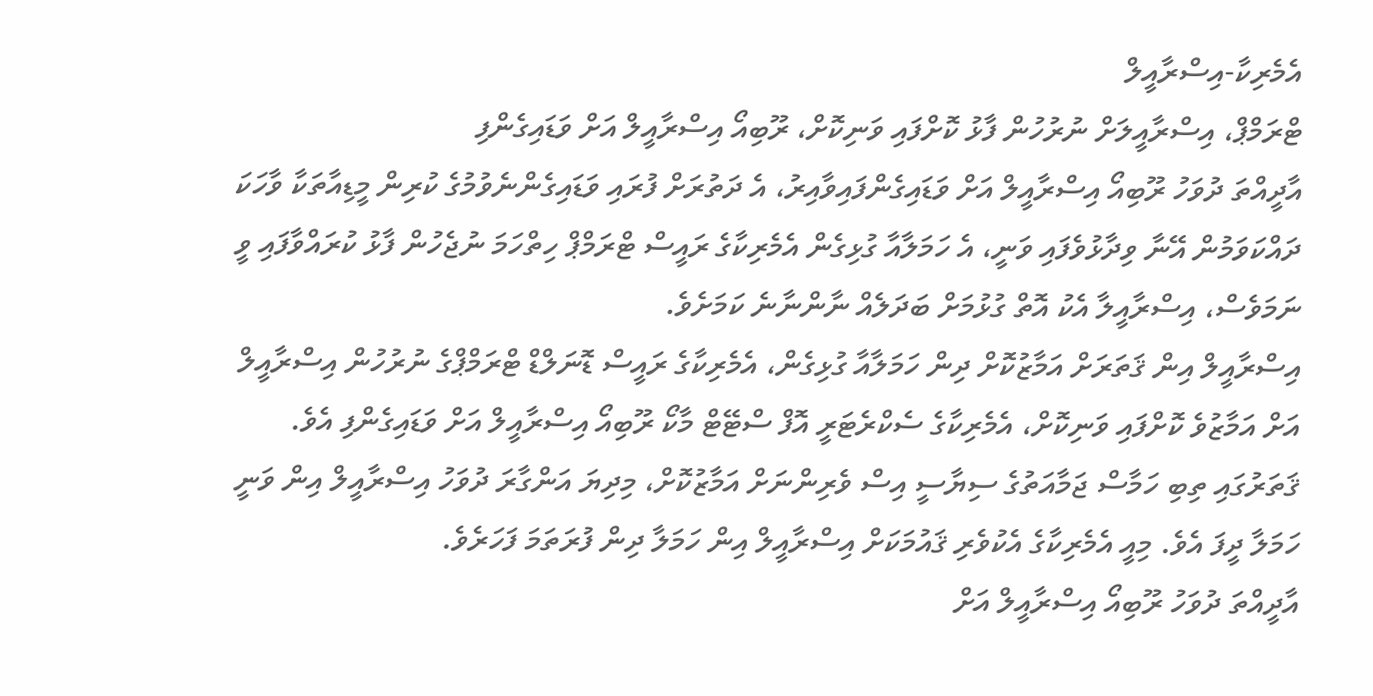އެމެރިކާ-އިސްރާއީލް
ޓްރަމްޕް، އިސްރާއީލަށް ނުރުހުން ފާޅު ކޮށްފައި ވަނިކޮށް، ރޫބިއޯ އިސްރާއީލް އަށް ވަޑައިގެންފި
އާދީއްތަ ދުވަހު ރޫބިއޯ އިސްރާއީލް އަށް ވަޑައިގެންފައިވާއިރު، އެ ދަތުރަށް ފުރައި ވަޑައިގެންނެވުމުގެ ކުރިން މީޑިއާތަކާ ވާހަކަ ދައްކަވަމުން އޭނާ ވިދާޅުވެފައި ވަނީ، އެ ހަމަލާއާ ގުޅިގެން އެމެރިކާގެ ރައީސް ޓްރަމްޕް ހިތްހަމަ ނުޖެހުން ފާޅު ކުރައްވާފައި ވީ ނަމަވެސް، އިސްރާއީލާ އެކު އޮތް ގުޅުމަށް ބަދަލެއް ނާންނާނެ ކަމަށެވެ.
އިސްރާއީލް އިން ޤަތަރަށް އަމާޒުކޮށް ދިން ހަމަލާއާ ގުޅިގެން، އެމެރިކާގެ ރައީސް ޑޮނަލްޑް ޓްރަމްޕްގެ ނުރުހުން އިސްރާއީލް އަށް އަމާޒުވެ ކޮށްފައި ވަނިކޮށް، އެމެރިކާގެ ސެކްރެޓަރީ އޮފް ސްޓޭޓް މާކޯ ރޫބިއޯ އިސްރާއީލް އަށް ވަޑައިގެންފި އެވެ.
ޤަތަރުގައި ތިބި ހަމާސް ޖަމާއަތުގެ ސިޔާސީ އިސް ވެރިންނަށް އަމާޒުކޮށް، މިދިޔަ އަންގާރަ ދުވަހު އިސްރާއީލް އިން ވަނީ ހަމަލާ ދީފަ އެވެ. މިއީ އެމެރިކާގެ އެކުވެރި ޤައުމަކަށް އިސްރާއީލް އިން ހަމަލާ ދިން ފުރަތަމަ ފަހަރެވެ.
އާދީއްތަ ދުވަހު ރޫބިއޯ އިސްރާއީލް އަށް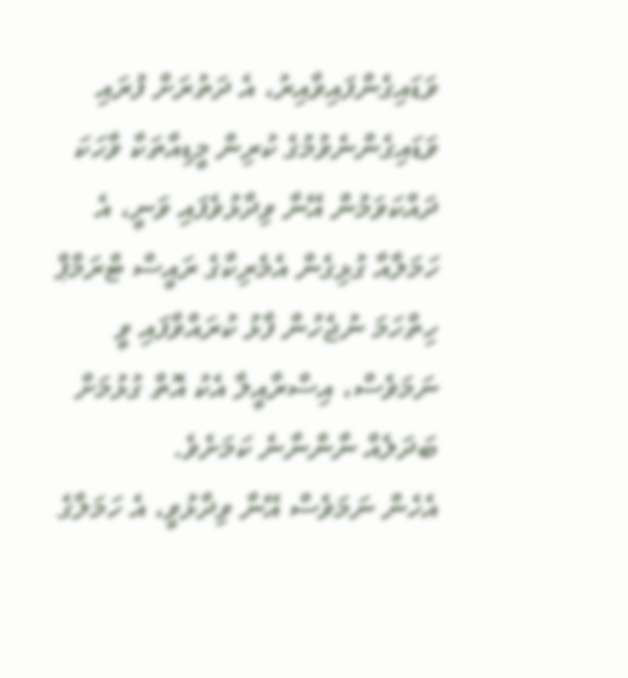ވަޑައިގެންފައިވާއިރު، އެ ދަތުރަށް ފުރައި ވަޑައިގެންނެވުމުގެ ކުރިން މީޑިއާތަކާ ވާހަކަ ދައްކަވަމުން އޭނާ ވިދާޅުވެފައި ވަނީ، އެ ހަމަލާއާ ގުޅިގެން އެމެރިކާގެ ރައީސް ޓްރަމްޕް ހިތްހަމަ ނުޖެހުން ފާޅު ކުރައްވާފައި ވީ ނަމަވެސް، އިސްރާއީލާ އެކު އޮތް ގުޅުމަށް ބަދަލެއް ނާންނާނެ ކަމަށެވެ.
އެހެން ނަމަވެސް އޭނާ ވިދާޅުވީ، އެ ހަމަލާގެ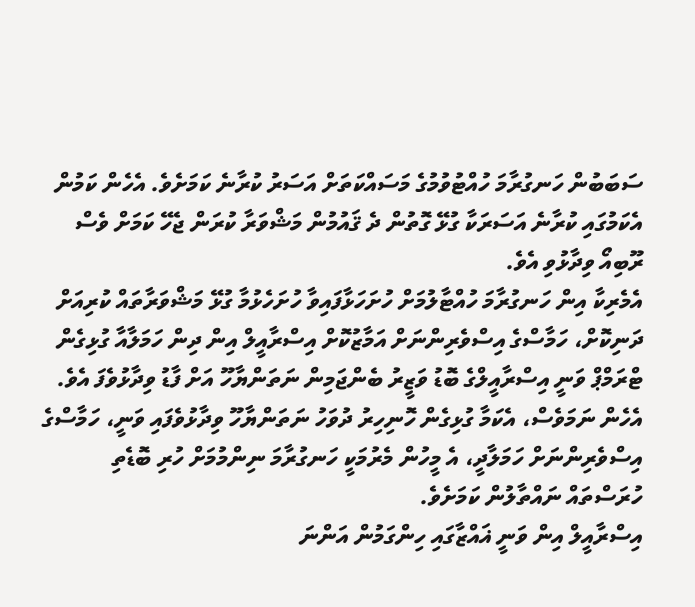ސަބަބުން ހަނގުރާމަ ހުއްޓުވުމުގެ މަސައްކަތަށް އަސަރު ކުރާނެ ކަމަށެވެ. އެހެން ކަމުން އެކަމުގައި ކުރާނެ އަސަރަކާ ގުޅޭ ގޮތުން ދެ ޤައުމުން މަޝްވަރާ ކުރަން ޖެހޭ ކަމަށް ވެސް ރޫބިއޯ ވިދާޅުވި އެވެ.
އެމެރިކާ އިން ހަނގުރާމަ ހުއްޓާލުމަށް ހުށަހަޅާފައިވާ ހުށަހެޅުމާ ގުޅޭ މަޝްވަރާތައް ކުރިއަށް ދަނިކޮށް، ހަމާސްގެ އިސްވެރިންނަށް އަމާޒުކޮށް އިސްރާއީލް އިން ދިން ހަމަލާއާ ގުޅިގެން ޓްރަމްޕް ވަނީ އިސްރާއީލްގެ ބޮޑު ވަޒީރު ބެންޖަމިން ނަތަންޔާހޫ އަށް ފާޑު ވިދާޅުވެފަ އެވެ.
އެހެން ނަމަވެސް، އެކަމާ ގުޅިގެން ހޮނިހިރު ދުވަހު ނަތަންޔާހޫ ވިދާޅުވެފައި ވަނީ، ހަމާސްގެ އިސްވެރިންނަށް ހަމަލާދީ، އެ މީހުން މެރުމަކީ ހަނގުރާމަ ނިންމުމަށް ހުރި ބޮޑެތި ހުރަސްތައް ނައްތާލުން ކަމަށެވެ.
އިސްރާއީލް އިން ވަނީ ޣައްޒާގައި ހިންގަމުން އަންނަ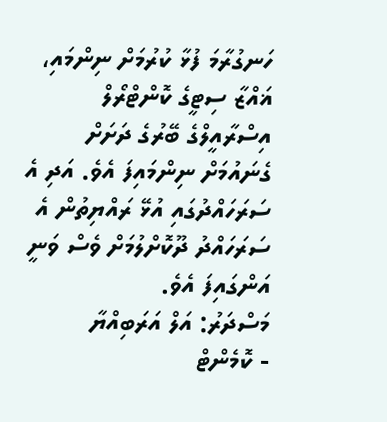ހަނގުރާމަ ފުޅާ ކުރުމަށް ނިންމައި، ޣައްޒާ ސިޓީގެ ކޮންޓްރޯލް އިސްރާއީލްގެ ބޭރުގެ ދަށަށް ގެނައުމަށް ނިންމައިފަ އެވެ. އަދި އެ ސަރަހައްދުގައި އުޅޭ ރައްޔިތުން އެ ސަރަހައްދު ދޫކޮށްލުމަށް ވެސް ވަނީ އަންގައިފަ އެވެ.
މަސްދަރު: އަލް އަރަބިއްޔާ
- ކޮމެންޓް